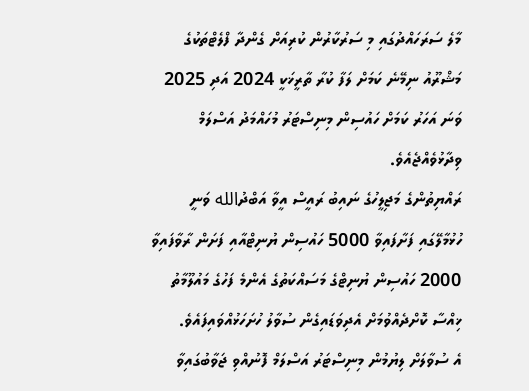މާލެ ސަރަހައްދުގައި މި ސަރުކާރުން ކުރިއަށް ގެންދާ ފްލެޓްތަކުގެ މަޝްރޫއު ނިމޭނެ ކަމަށް ލަފާ ކުރާ ތާރީޚަކީ 2024 އަދި 2025 ވަނަ އަހަރު ކަމަށް ހައުސިން މިނިސްޓަރު މުހައްމަދު އަސްލަމް ވިދާޅުވެއްޖެއެވެ.
ރައްޔިތުންގެ މަޖިލީހުގެ ނައިބު ރައީސް އީވާ އަބްދުالله ވަނީ ހުޅުމާލޭގައި ފަށާފައިވާ 5000 ހައުސިން ޔުނިޓްއާއި ފަށަން ރާވާފައިވާ 2000 ހައުސިން ޔުނިޓްގެ މަސައްކަތުގެ އެންމެ ފަހުގެ މައުލޫމާތު ޚިއްސާ ކޮށްދެއްވުމަށް އެދިވަޑައިގެން ސުވާލު ހުށަހަޅުއްވައިފައެވެ.
އެ ސުވާލަށް ލިޔުމުން މިނިސްޓަރު އަސްލަމް ފޮނުއްވި ޖަވާބުގައިވާ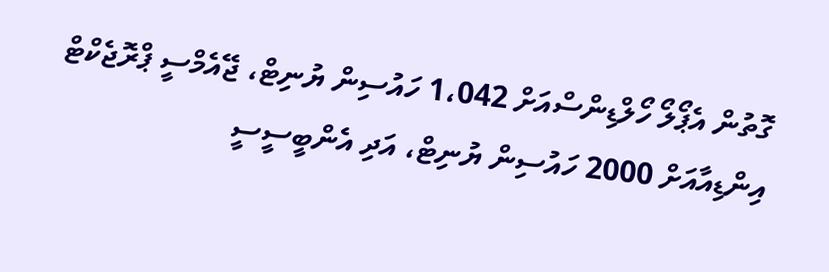ގޮތުން އެޕޯލޯ ހޯލްޑިންސްއަށް 1،042 ހައުސިން ޔުނިޓް، ޖޭއެމްސީ ޕްރޮޖެކްޓް އިންޑިއާއަށް 2000 ހައުސިން ޔުނިޓް، އަދި އެންބީސީސީ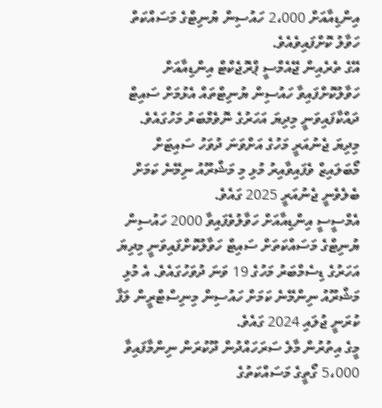އިންޑިއާއަށް 2،000 ހައުސިން ޔުނިޓްގެ މަސައްކަތް ހަވާލު ކޮށްފައިވެއެވެ.
އޭގެ ތެރެއިން ޖޭއެމްސީ ޕްރޮޖެކްޓް އިންޑިއާއަށް ހަވާލުކޮށްފައިވާ ހައުސިން ޔުނިޓްތައް އެޅުމަށް ސައިޓް ދައްކާފައިވަނީ މިދިޔަ އަހަރުގެ ނޮވެމްބަރު މަހުގައެވެ. މިދިޔަ ޖެނުއަރީ މަހުގެ އަށްވަނަ ދުވަހު ސައިޓަށް މޯބަލައިޒް ވެފައިވާއިރު މުޅި މި މަޝްރޫއު ނިމޭނެ ކަމަށް ބެލެވެނީ ޖެނުއަރީ 2025 ގައެވެ.
އެމްސީސީ އިންޑިއާއަށް ހަވާލުވެފައިވާ 2000 ހައުސިން ޔުނިޓްގެ މަސައްކަތަށް ސައިޓް ހަވާލުކޮށްފައިވަނީ މިދިޔަ އަހަރުގެ ޑިސެމްބަރު މަހުގެ 19 ވަނަ ދުވަހުގައެވެ. އެ މުޅި މަޝްރޫއު ނިންމޭނެ ކަމަށް ހައުސިން މިނިސްޓްރީން ލަފާ ކުރަނީ ޖުލައި 2024 ގައެވެ.
މީގެ އިތުރުން މާލެ ސަރަހައްދުން ދޫކުރަން ނިންމާފައިވާ 5،000 ގޯތީގެ މަސައްކަތުގެ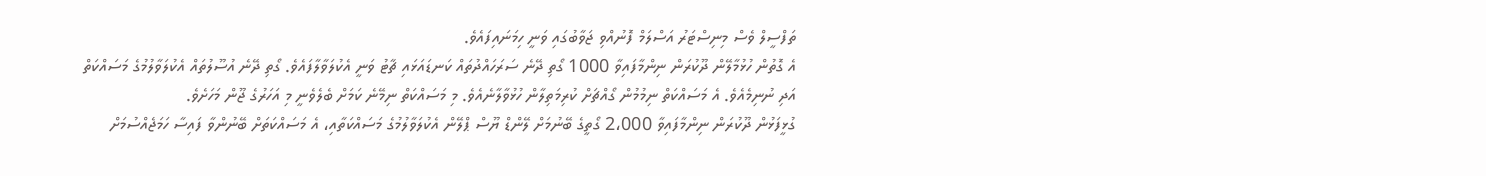ތަފްސީލް ވެސް މިނިސްޓަރު އަސްލަމް ފޮނުއްވި ޖަވާބުގައި ވަނީ ހިމަނައިފައެވެ.
އެ ގޮތުން ހުޅުމާލޭން ދޫކުރަން ނިންމާފައިވާ 1000 ގޯތި ދޭނެ ސަރަހައްދުތައް ކަނޑައަޅައި ޗާޓު ވަނީ އެކުލަވާލާފައެވެ. ގޯތި ދޭނެ އުސޫލުތައް އެކުލަވާލުމުގެ މަސައްކަތް އަދި ނުނިމެއެވެ. އެ މަސައްކަތް ނިމުމުން ގޯއްޗަށް ކުރިމަތިލާން ހުޅުވާލާނެއެވެ. މި މަސައްކަތް ނިމޭނެ ކަމަށް ބެލެވެނީ މި އަހަރުގެ ޖޫން މަހަށެވެ.
ގުޅީފަޅުން ދޫކުރަން ނިންމާފައިވާ 2،000 ގޯތީގެ ބޭނުމަށް ލޭންޑް ޔޫސް ޕްލޭން އެކުލަވާލުމުގެ މަސައްކަތާއި، އެ މަސައްކަތަށް ބޭނުންވާ ފައިސާ ހަމަޖެއްސުމަށް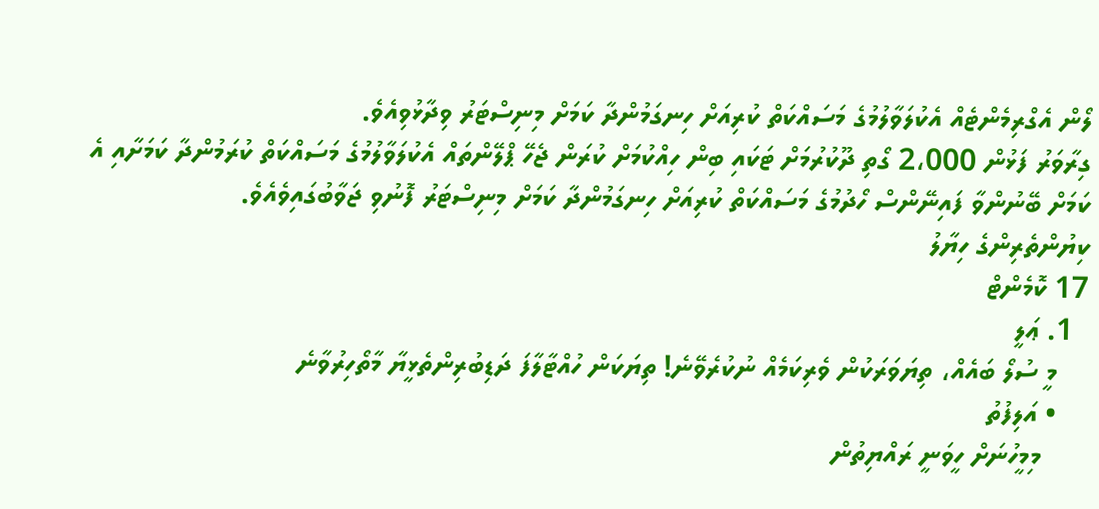ލޯން އެގްރިމެންޓެއް އެކުލަވާލުމުގެ މަސައްކަތް ކުރިއަށް ހިނގަމުންދާ ކަމަށް މިނިސްޓަރު ވިދާޅުވިއެވެ.
ގިރާވަރު ފަޅުން 2،000 ގޯތި ދޫކުރުމަށް ޓަކައި ބިން ހިއްކުމަށް ކުރަން ޖެހޭ ޕްލޭންތައް އެކުލަވާލުމުގެ މަސައްކަތް ކުރަމުންދާ ކަމަށާއި އެ ކަމަށް ބޭނުންވާ ފައިނޭންސް ހޯދުމުގެ މަސައްކަތް ކުރިއަށް ހިނގަމުންދާ ކަމަށް މިނިސްޓަރު ފޮނުވި ޖަވާބުގައިވެއެވެ.
ކިޔުންތެރިންގެ ހިޔާލު
17 ކޮމެންޓް
  1. ޢަލީ
    މީ ސުލޯ ބައެއް، ތިޔަވަރަކުން ވެރިކަމެއް ނުކުރެވޭނެ! ތިޔަކަން ހުއްޓާލާފަ ދަޑިބުރިންތެޅީޔާ މާތޯހިރުވާނެ
    • އަލިފުތު
      މިމީހުނަށް ހީވަނީ ރައްޔިތުން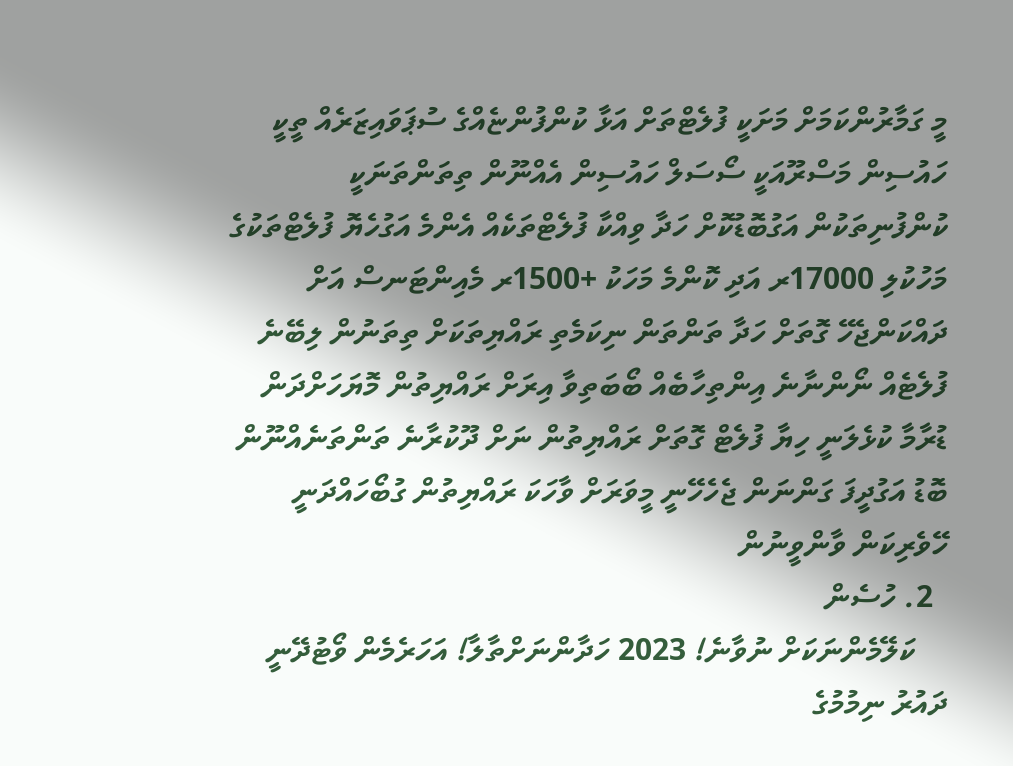މީ ގަމާރުންކަމަށް މަށަކީ ފުލެޓްތަށް އަޅާ ކުންފުންޏެއްގެ ސުޕަވައިޒަރެއް ތީކީ ހައުސިން މަސްރޫއަކީ ސޯސަލް ހައުސިން އެއްނޫން ތިތަންތަނަކީ ކުންފުނިތަކުން އަގުބޮޑުކޮށް ހަދާ ވިއްކާ ފުލެޓްތަކެއް އެންމެ އަގުހެޔޮ ފުލެޓްތަކުގެ މަހުކުލި 17000ރ އަދި ކޮންމެ މަހަކު +1500ރ މެއިންޓަނސް އަށް ދައްކަންޖެހޭ ގޮތަށް ހަދާ ތަންތަން ނިކަމެތި ރައްޔިތަކަށް ތިތަނުން ލިބޭނެ ފުލެޓެއް ނޯންނާނެ އިންތިހާބެއް ބޯބަތިވާ އިރަށް ރައްޔިތުން މޮޔަހަށްދަން ޑުރާމާ ކުޅެލަނީ ހިޔާ ފުލެޓް ގޮތަށް ރައްޔިތުން ނަށް ދޫކުރާނެ ތަންތަނެއްނޫން ބޮޑު އަގުދީފަ ގަންނަން ޖެހެހޭނީ މީވަރަށް ވާހަކަ ރައްޔިތުން ގުބޯހައްދަނީ ހޭވެރިކަން ވާންވީނުން
  2. ހުސެން
    ކަލޭމެންނަކަށް ނުވާނެ! 2023 ހަދާންނަށްތާލާ! އަހަރެމެން ވޯޓުދޭނީ ދައުރު ނިމުމުގެ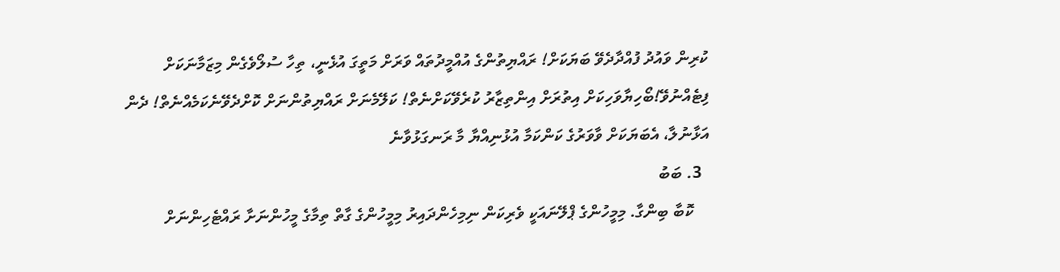ކުރިން ވައުދު ފުއްދާދެވޭ ބަޔަކަށް! ރައްޔިތުންގެ އުއްމީދުތައް ވަރަށް މަތީގަ އުޅެނީ، ތިހާ ސުލޯވެގެން މިޒަމާނަކަށް ފިޓެއްނުވޭ!ބޯހިޔާވަހިކަށް އިތުރަށް އިންތިޒާރު ކުރެވޭކަށްނެތް! ކަލޭމެނަށް ރައްޔިތުންނަށް ކޮށްދެވޭނެކަމެއްނެތް! ދެން އަޅާނުލާ، އެބަޔަކަށް ވާވަރުގެ ކަންކަމާ އުޅުނިއްޔާ މާ ރަނގަޅުވާނެ
  3. ބަބު
    ކޮބާ ބިންގާ. މިމީހުންގެ ޕްލޭނައަކީ ވެރިކަން ނިމިހެންދައިރު މިމީހުންގެ ގާތް ތިމާގެ މީހުންނަށާ ރައްޓެހިންނަށް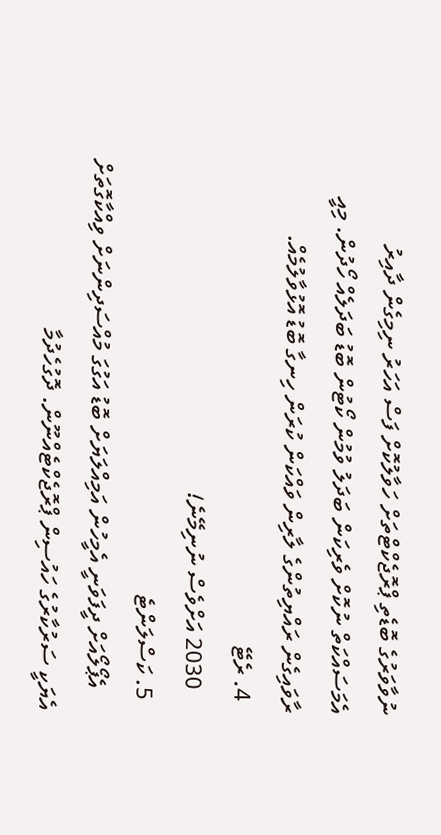ނުވާވަރުގެ ބޮޑެތި ޕްރޮޖެކްޓްތަށް ހަވާލުކޮށް ފަސް އަހަރު ނިމިގެން ދާއިރު އެމަސައްކަތް ނުކޮށް ވެރިކަން ބަދަލު ވުމުން ކޯޓުން ބޮޑު ބަދަލެއް ހޯދުން. މިއީ ރާވައިގެން ރައްޔިތުންގެ ލާރިން ވައްކަން ކުރަން ހިނގާ ބޮޑު އޮޅުވާލުމެއް.
  4. ރެޓޭ
    2030 އަށްވެސް ނުނިމޭނެ!
  5. ކަސްލަންޓެ
    އެޕޯލޯއަށް ދީފަވަނީ އެމީހުން އަމިއްލަޔަށް ބޮޑު އަގުގަ މުއްސަދިންނަށް ވިއްކާގޮތަށް އެޔަކީ ސަރުކާރުގެ ހައުސިން ޕްރޮޖެކްޓެއްނޫން. ދޮގުހެދުމާ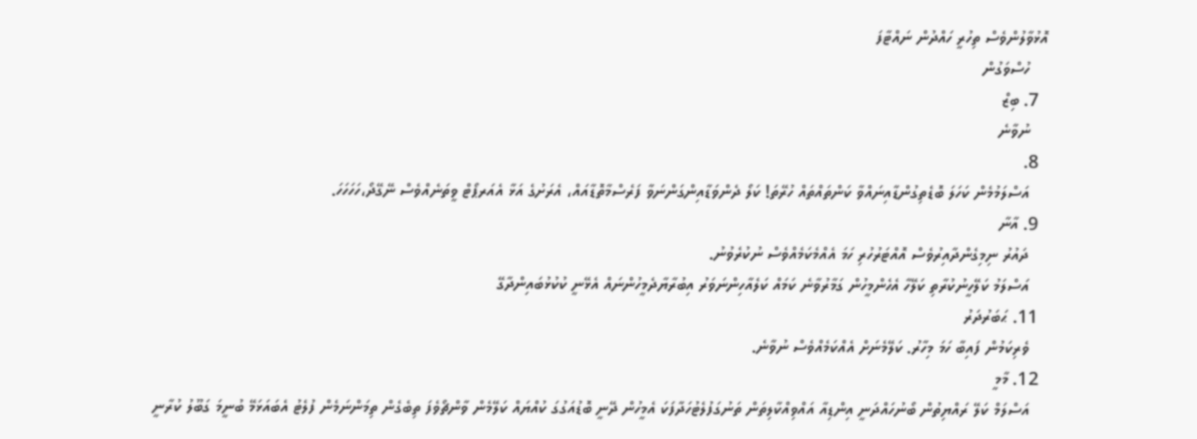އޮޅުވާލުންވެސް ތިހުރީ ހައްދުން ނައްޓާފަ
    ހުސްވަގުން
  7. ބިޒް
    ނުވާނެ
  8.
    އަސްލަމުމެން ކަހަލަ ބޮޑެތިގުންޑާއިނައްވާ ކަންތައްތައް ހުރޭތަ! ކަލޯ ދެންވަޑާއިންގަންނަވާ ފަރެސްމާތޮޑާއައް، އެރަށުގެ އަޅާ އެއަރޕޯޓް ވީތަނެއްވެސް ނޭގޭދޯ،ހަހަހަހަ.
  9. އާނާ
    ދައުރު ނިމިގެންދާއިރުވެސް އޮއްޓަރުހުރި ހަމަ އެއްމެކަމެއްވެސް ނުކުރެވުނު.
    އަސްލަމު ކަލޭހީނުކުރާތި ކަލޭހާ އެހެންމީހުން ގަމާރުވާނެ ކަމައް ކަލެއާހިންނަވަރު އިބުރާޔާދެމީހުންނައް އެޅޭނީ ކުކުޅުބައިންދާގޭ
  11. ޙަބަރުދަރު
    ވެރިކަމުން ފައިބާ ހަމަ މިހާރު. ކަލޭމެނަށް އެއްކަމެއްވެސް ނުވާނެ.
  12. މާމީ
    އަސްލަމް ކަލޭ ރައްޔިތުން ބޯނުހައްދަނީ އިންޑިއާ އައްވިއްކާލިތަން ތަނުގަފުލެޓުހަދާފަކަ އެމީހުން ދޭނީ ބޮޑުއަގުގަ ކުއްޔައް ކަލޭމެން ވާންޗޯވެފަ ތިބެގެން ތިމަންނަމެން ފުލެޓު އެބައަޅަމޭ ބުނީމަ ގަބޫލު ކުރާނީ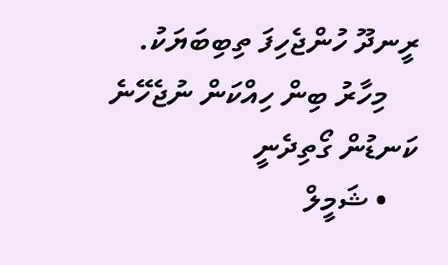ރީނދޫ ހުންޖެހިފަ ތިބިބަޔަކު.
    މިހާރު ބިން ހިއްކަން ނުޖެހޭނެ ކަނޑުން ގޯތިދެނީ
    • ޝަމީލް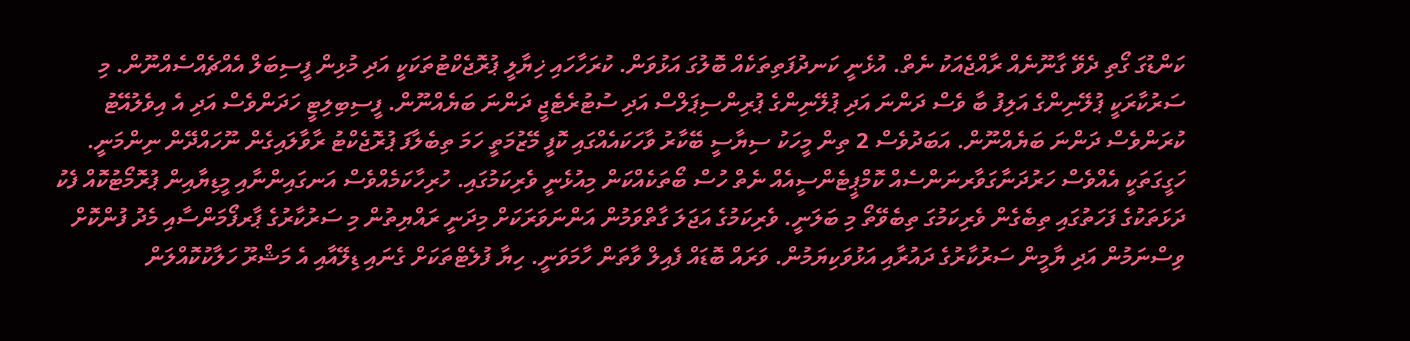ކަންޑުގަ ގޯތި ދެވޭ ގާނޫނެއް ރާއްޖެއަކު ނެތް. އުޅެނީ ކަނދުފަތިތަކެއް ބޮލުގަ އަޅުވަން. ކުރަހާހައި ޚިޔާލީ ޕުރޮޖެކްޓުތަކަކީ އަދި މުޅިން ފީސިބަލް އެއްޗެއްސެއްނޫން. މި ސަރުކާރަކީ ޕުލޭނިންގެ އަލިފު ބާ ވެސް ދަންނަ އަދި ޕުލޭނިންގެ ޕުރިންސިޕަލްސް އަދި ސުޓުރެޓެޖީ ދަންނަ ބަޔެއްނޫން. ފީސިބިލިޓީ ހަދަންވެސް އަދި އެ އިވެލުއޭޓު ކުރަންވެސް ދަންނަ ބަޔެއްނޫން. އަބަދުވެސް 2 ތިން މީހަކު ސިޔާސީ ބޭކާރު ވާހަކައެއްގައި ކޮފީ މޭޒުމަތީ ހަމަ ތިބެލާފަ ޕުރޮޖެކްޓު ރާވާލައިގެން ނޫހައްދޭން ނިންމަނީ. ހަގީގަތަކީ އެއްވެސް ހަރުދަނާގަވާރނަންސެއް ކޮމްޕީޓެންސީއެއް ނެތް ހުސް ބޯތަކެއްކަން މިއުޅެނީ ވެރިކަމުގައި. ހުރިހާކަމެއްވެސް އަނގައިންނާއި މީޑިޔާއިން ޕުރޮމޯޓުކޮއް ފެކު ދަޅަތަކުގެ ފަހަތުގައި ތިބެގެން ވެރިކަމުގަ ތިބެވޭތޯ މި ބަލަނީ. ވެރިކަމުގެ އަޖަލަ ގާތްވަމުން އަންނަވަރަކަށް މިދަނީ ރައްޔިތުން މި ސަރުކާރުގެ ޕާރފޯމަންސާއި މެދު ފުންކޮށް ވިސްނަމުން އަދި ޔާމީން ސަރުކާރުގެ ދައުރާއި އަޅުވަކިޔަމުން. ވަރައް ބޮޑައް ފެއިލް ވާތަން ހާމަވަނީ. ހިޔާ ފުލެޓްތަކަށް ގެނައި ޑިލޭއާއި އެ މަޝްރޫ ހަލާކުކޮއްލަން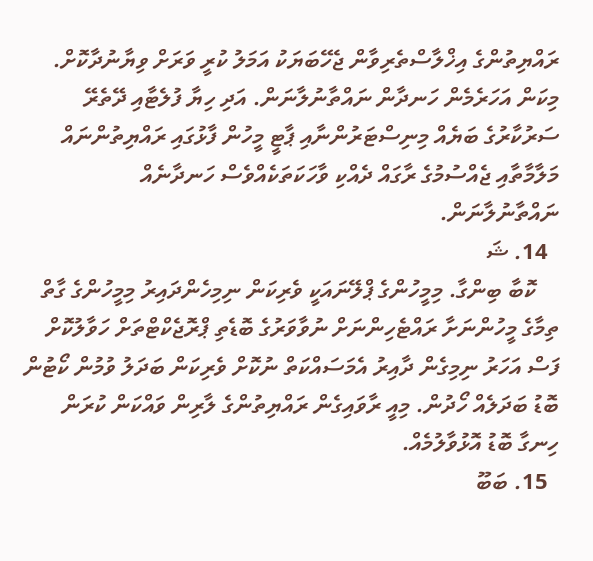ރައްޔިތުންގެ އިޚްލާސްތެރިވާން ޖެހޭބަޔަކު އަމަލު ކުރީ ވަރަށް ވިޔާނުދާކޮށް. މިކަން އަހަރެމެން ހަނދާން ނައްތާނުލާނަން. އަދި ހިޔާ ފުލެޓާއި ދޭތެރޭ ސަރުކާރުގެ ބަޔެއް މިނިސްޓަރުންނާއި ޕާޓީ މީހުން ފާޅުގައި ރައްޔިތުންނައް މަލާމާތާއި ޖެއްސުމުގެ ރާގައް ދެއްކި ވާހަކަތަކެއްވެސް ހަނދާނެއް ނައްތާނުލާނަން.
  14. ޝަ
    ކޮބާ ބިންގާ. މިމީހުންގެ ޕްލޭނައަކީ ވެރިކަން ނިމިހެންދައިރު މިމީހުންގެ ގާތް ތިމާގެ މީހުންނަށާ ރައްޓެހިންނަށް ނުވާވަރުގެ ބޮޑެތި ޕްރޮޖެކްޓްތަށް ހަވާލުކޮށް ފަސް އަހަރު ނިމިގެން ދާއިރު އެމަސައްކަތް ނުކޮށް ވެރިކަން ބަދަލު ވުމުން ކޯޓުން ބޮޑު ބަދަލެއް ހޯދުން. މިއީ ރާވައިގެން ރައްޔިތުންގެ ލާރިން ވައްކަން ކުރަން ހިނގާ ބޮޑު އޮޅުވާލުމެއް.
  15. ބަބޫ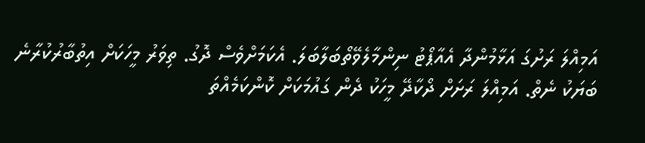އަމިއްލަ ރަށުގަ އަޅާމުންދާ އެއާޕޯޓު ނިންމާލެވޭތޯބަލާބަލަ. އެކަމަށްވެސް ދޮގު. ތިވަރު މީހަކަށް އިތުބާރުކުރާނެ ބަޔަކު ނެތް. އަމިއްލަ ރަށަށް ދޯކާދޭ މީހަކު ދެން ގައުމަކަށް ކޮންކަމެއްތަ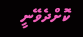ކޮށްދެވޭނީ